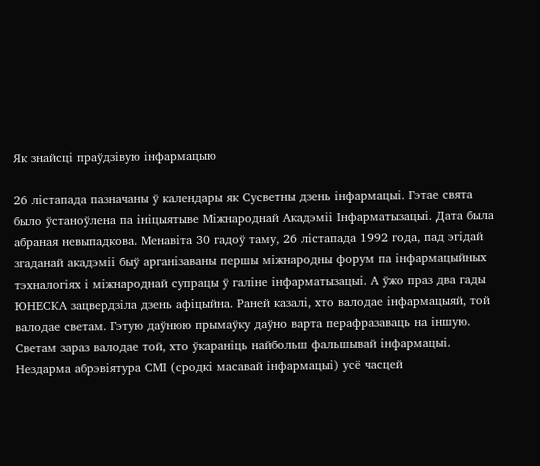Як знайсці праўдзівую інфармацыю

26 лістапада пазначаны ў календары як Сусветны дзень інфармацыі. Гэтае свята было ўстаноўлена па ініцыятыве Міжнароднай Акадэміі Інфарматызацыі. Дата была абраная невыпадкова. Менавіта 30 гадоў таму, 26 лістапада 1992 года, пад эгідай згаданай акадэміі быў арганізаваны першы міжнародны форум па інфармацыйных тэхналогіях і міжнароднай супрацы ў галіне інфарматызацыі. А ўжо праз два гады ЮНЕСКА зацвердзіла дзень афіцыйна. Раней казалі, хто валодае інфармацыяй, той валодае светам. Гэтую даўнюю прымаўку даўно варта перафразаваць на іншую. Светам зараз валодае той, хто ўкараніць найбольш фальшывай інфармацыі. Нездарма абрэвіятура СМІ (сродкі масавай інфармацыі) усё часцей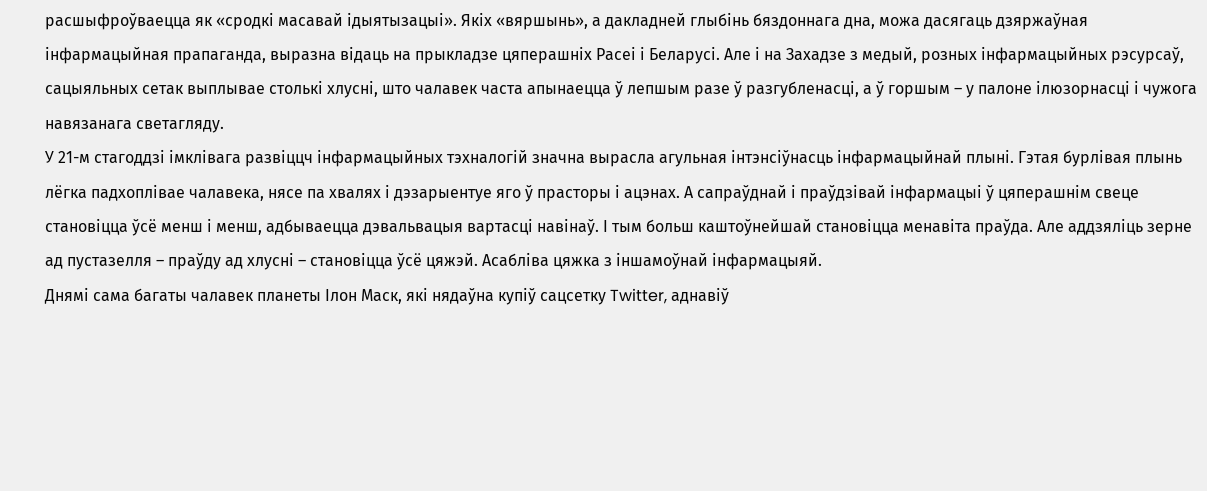расшыфроўваецца як «сродкі масавай ідыятызацыі». Якіх «вяршынь», а дакладней глыбінь бяздоннага дна, можа дасягаць дзяржаўная інфармацыйная прапаганда, выразна відаць на прыкладзе цяперашніх Расеі і Беларусі. Але і на Захадзе з медый, розных інфармацыйных рэсурсаў, сацыяльных сетак выплывае столькі хлусні, што чалавек часта апынаецца ў лепшым разе ў разгубленасці, а ў горшым – у палоне ілюзорнасці і чужога навязанага светагляду.
У 21-м стагоддзі імклівага развіццч інфармацыйных тэхналогій значна вырасла агульная інтэнсіўнасць інфармацыйнай плыні. Гэтая бурлівая плынь лёгка падхоплівае чалавека, нясе па хвалях і дэзарыентуе яго ў прасторы і ацэнах. А сапраўднай і праўдзівай інфармацыі ў цяперашнім свеце становіцца ўсё менш і менш, адбываецца дэвальвацыя вартасці навінаў. І тым больш каштоўнейшай становіцца менавіта праўда. Але аддзяліць зерне ад пустазелля – праўду ад хлусні – становіцца ўсё цяжэй. Асабліва цяжка з іншамоўнай інфармацыяй.
Днямі сама багаты чалавек планеты Ілон Маск, які нядаўна купіў сацсетку Twitter, аднавіў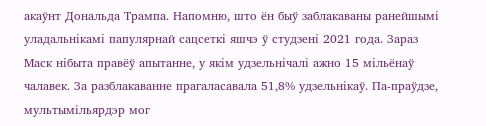акаўнт Дональда Трампа. Напомню, што ён быў заблакаваны ранейшымі уладальнікамі папулярнай сацсеткі яшчэ ў студзені 2021 года. Зараз Маск нібыта правёў апытанне, у якім удзельнічалі ажно 15 мільёнаў чалавек. За разблакаванне прагаласавала 51,8% удзельнікаў. Па-праўдзе, мультымільярдэр мог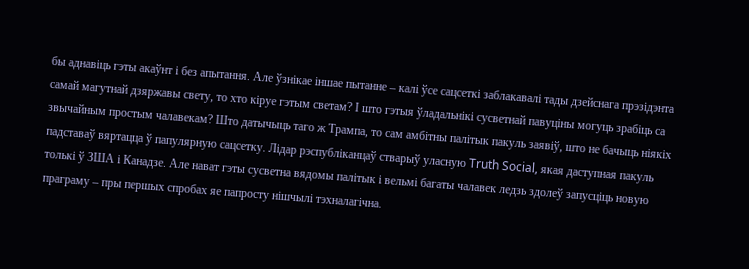бы аднавіць гэты акаўнт і без апытання. Але ўзнікае іншае пытанне – калі ўсе сацсеткі заблакавалі тады дзейснага прэзідэнта самай магутнай дзяржавы свету, то хто кіруе гэтым светам? І што гэтыя ўладальнікі сусветнай павуціны могуць зрабіць са звычайным простым чалавекам? Што датычыць таго ж Трампа, то сам амбітны палітык пакуль заявіў, што не бачыць ніякіх падставаў вяртацца ў папулярную сацсетку. Лідар рэспубліканцаў стварыў уласную Truth Social, якая даступная пакуль толькі ў ЗША і Канадзе. Але нават гэты сусветна вядомы палітык і вельмі багаты чалавек ледзь здолеў запусціць новую праграму – пры першых спробах яе папросту нішчылі тэхналагічна.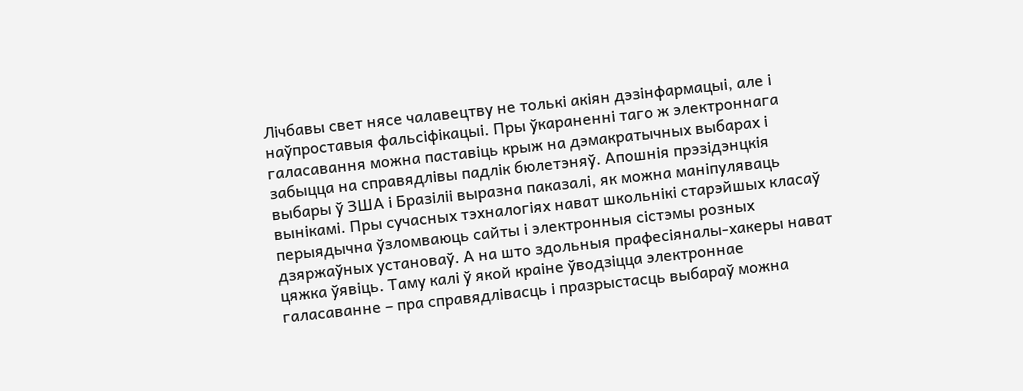Лічбавы свет нясе чалавецтву не толькі акіян дэзінфармацыі, але і наўпроставыя фальсіфікацыі. Пры ўкараненні таго ж электроннага галасавання можна паставіць крыж на дэмакратычных выбарах і забыцца на справядлівы падлік бюлетэняў. Апошнія прэзідэнцкія выбары ў ЗША і Бразіліі выразна паказалі, як можна маніпуляваць вынікамі. Пры сучасных тэхналогіях нават школьнікі старэйшых класаў перыядычна ўзломваюць сайты і электронныя сістэмы розных дзяржаўных установаў. А на што здольныя прафесіяналы-хакеры нават цяжка ўявіць. Таму калі ў якой краіне ўводзіцца электроннае галасаванне – пра справядлівасць і празрыстасць выбараў можна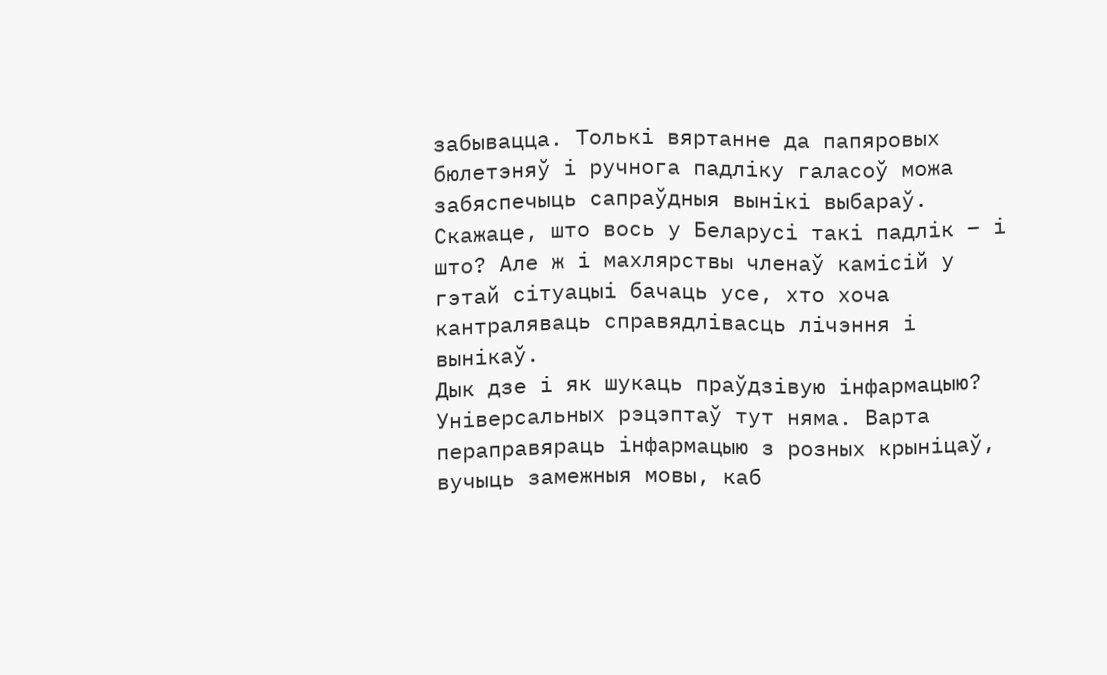забывацца. Толькі вяртанне да папяровых бюлетэняў і ручнога падліку галасоў можа забяспечыць сапраўдныя вынікі выбараў. Скажаце, што вось у Беларусі такі падлік – і што? Але ж і махлярствы членаў камісій у гэтай сітуацыі бачаць усе, хто хоча кантраляваць справядлівасць лічэння і вынікаў.
Дык дзе і як шукаць праўдзівую інфармацыю? Універсальных рэцэптаў тут няма. Варта пераправяраць інфармацыю з розных крыніцаў, вучыць замежныя мовы, каб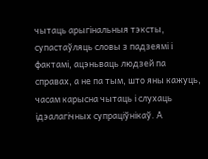чытаць арыгінальныя тэксты, супастаўляць словы з падзеямі і фактамі, ацэньваць людзей па справах, а не па тым, што яны кажуць, часам карысна чытаць і слухаць ідэалагічных супраціўнікаў. А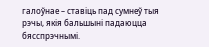галоўнае – ставіць пад сумнеў тыя рэчы, якія бальшыні падаюцца бясспрэчнымі.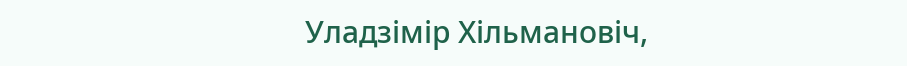Уладзімір Хільмановіч,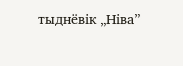тыднёвік „Ніва”